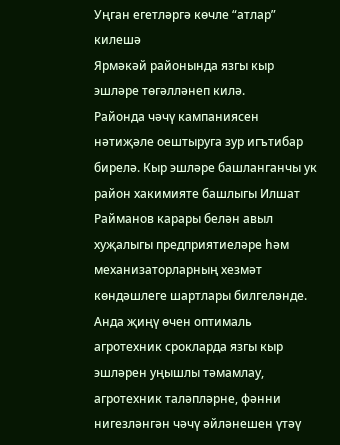Уңган егетләргә көчле “атлар” килешә
Ярмәкәй районында язгы кыр эшләре төгәлләнеп килә.
Районда чәчү кампаниясен нәтиҗәле оештыруга зур игътибар бирелә. Кыр эшләре башланганчы ук район хакимияте башлыгы Илшат Райманов карары белән авыл хуҗалыгы предприятиеләре һәм механизаторларның хезмәт көндәшлеге шартлары билгеләнде. Анда җиңү өчен оптималь агротехник срокларда язгы кыр эшләрен уңышлы тәмамлау, агротехник таләпләрне, фәнни нигезләнгән чәчү әйләнешен үтәү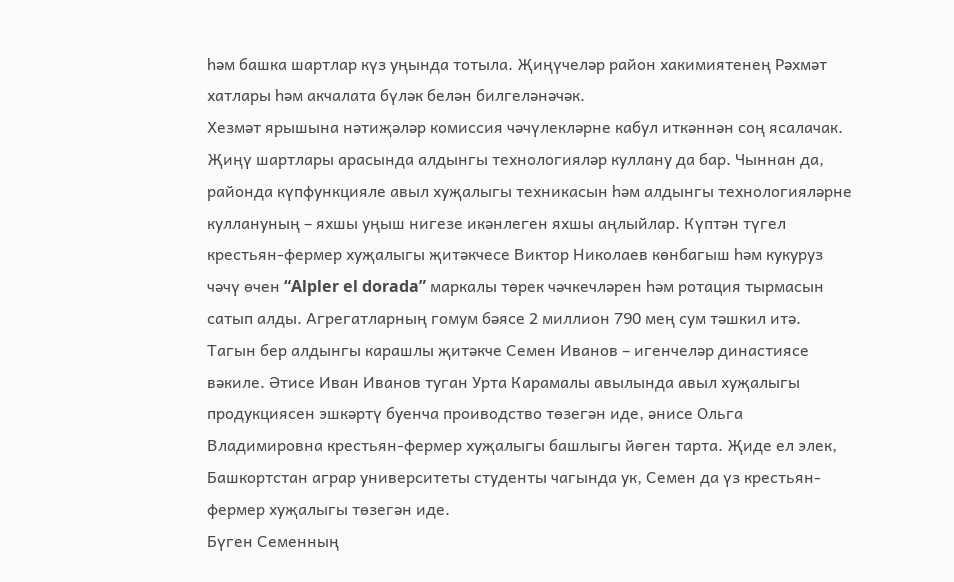һәм башка шартлар күз уңында тотыла. Җиңүчеләр район хакимиятенең Рәхмәт хатлары һәм акчалата бүләк белән билгеләнәчәк.
Хезмәт ярышына нәтиҗәләр комиссия чәчүлекләрне кабул иткәннән соң ясалачак.
Җиңү шартлары арасында алдынгы технологияләр куллану да бар. Чыннан да, районда күпфункцияле авыл хуҗалыгы техникасын һәм алдынгы технологияләрне куллануның – яхшы уңыш нигезе икәнлеген яхшы аңлыйлар. Күптән түгел крестьян-фермер хуҗалыгы җитәкчесе Виктор Николаев көнбагыш һәм кукуруз чәчү өчен “Alpler el dorada” маркалы төрек чәчкечләрен һәм ротация тырмасын сатып алды. Агрегатларның гомум бәясе 2 миллион 790 мең сум тәшкил итә.
Тагын бер алдынгы карашлы җитәкче Семен Иванов – игенчеләр династиясе вәкиле. Әтисе Иван Иванов туган Урта Карамалы авылында авыл хуҗалыгы продукциясен эшкәртү буенча проиводство төзегән иде, әнисе Ольга Владимировна крестьян-фермер хуҗалыгы башлыгы йөген тарта. Җиде ел элек, Башкортстан аграр университеты студенты чагында ук, Семен да үз крестьян-фермер хуҗалыгы төзегән иде.
Бүген Семенның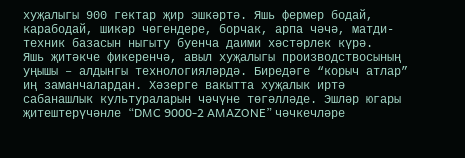хуҗалыгы 900 гектар җир эшкәртә. Яшь фермер бодай, карабодай, шикәр чөгендере, борчак, арпа чәчә, матди-техник базасын ныгыту буенча даими хәстәрлек күрә.
Яшь җитәкче фикеренчә, авыл хуҗалыгы производствосының уңышы – алдынгы технологияләрдә. Биредәге “корыч атлар” иң заманчалардан. Хәзерге вакытта хуҗалык иртә сабанашлык культураларын чәчүне төгәлләде. Эшләр югары җитештерүчәнле “DMC 9000-2 AMAZONE” чәчкечләре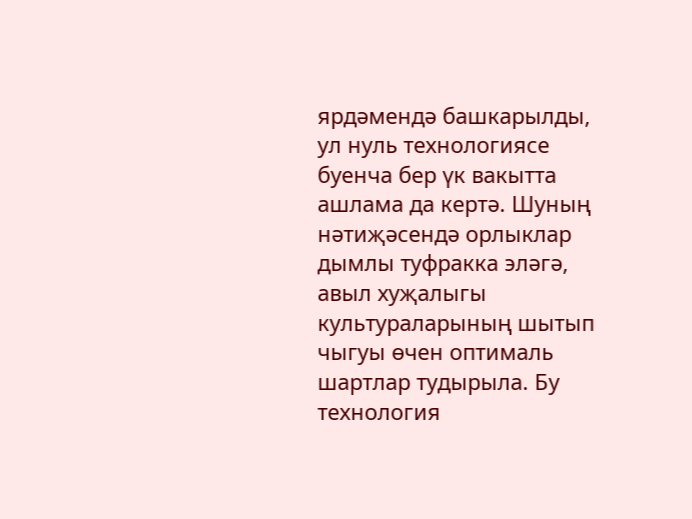ярдәмендә башкарылды, ул нуль технологиясе буенча бер үк вакытта ашлама да кертә. Шуның нәтиҗәсендә орлыклар дымлы туфракка эләгә, авыл хуҗалыгы культураларының шытып чыгуы өчен оптималь шартлар тудырыла. Бу технология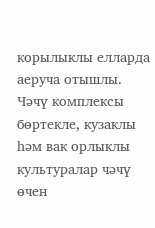корылыклы елларда аеруча отышлы. Чәчү комплексы бөртекле, кузаклы һәм вак орлыклы культуралар чәчү өчен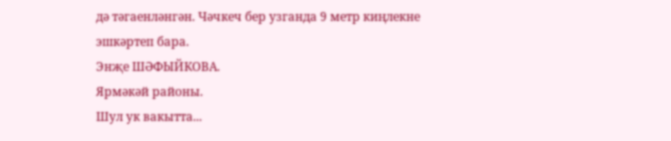дә тәгаенләнгән. Чәчкеч бер узганда 9 метр киңлекне эшкәртеп бара.
Энҗе ШӘФЫЙКОВА.
Ярмәкәй районы.
Шул ук вакытта...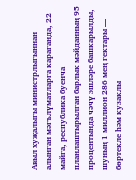Авыл хуҗалыгы министрлыгыннан алынган мәгълүматларга караганда, 22 майга, республика буенча планлаштырылган барлык мәйданның 95 процентында чәчү эшләре башкарылды, шуның 1 миллион 286 мең гектары — бөртекле һәм кузаклы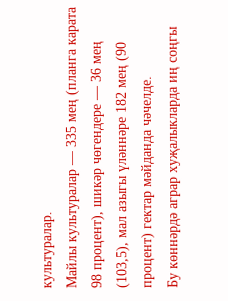культуралар.
Майлы культуралар — 335 мең (планга карата 98 процент), шикәр чөгендере — 36 мең (103,5), мал азыгы үләннәре 182 мең (90 процент) гектар мәйданда чәчелде.
Бу көннәрдә аграр хуҗалыкларда иң соңгы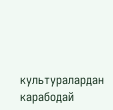культуралардан карабодай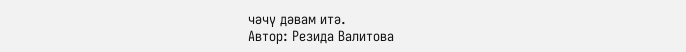чәчү дәвам итә.
Автор: Резида Валитова